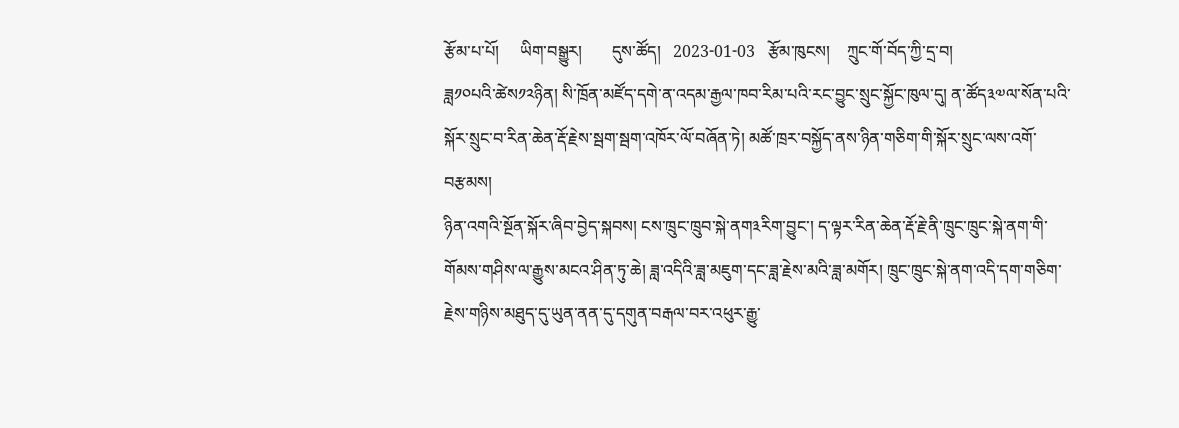རྩོམ་པ་པོ།     ཡིག་བསྒྱུར།       དུས་ཚོད།   2023-01-03   རྩོམ་ཁུངས།    ཀྲུང་གོ་བོད་ཀྱི་དྲ་བ།
ཟླ༡༠པའི་ཚེས༡༢ཉིན། སི་ཁྲོན་མཛོད་དགེ་ན་འདམ་རྒྱལ་ཁབ་རིམ་པའི་རང་བྱུང་སྲུང་སྐྱོང་ཁུལ་དུ། ན་ཚོད༣༧ལ་སོན་པའི་སྐོར་སྲུང་བ་རིན་ཆེན་རྡོ་རྗེས་སྦག་སྦག་འཁོར་ལོ་བཞོན་ཏེ། མཚོ་ཁྲར་བསྐྱོད་ནས་ཉིན་གཅིག་གི་སྐོར་སྲུང་ལས་འགོ་བརྩམས།
ཉིན་འགའི་སྔོན་སྐོར་ཞིབ་བྱེད་སྐབས། ངས་ཁྲུང་ཁྲུབ་སྐེ་ནག༣རིག་བྱུང་། ད་ལྟར་རིན་ཆེན་རྡོ་རྗེ་ནི་ཁྲུང་ཁྲུང་སྐེ་ནག་གི་གོམས་གཤིས་ལ་རྒྱུས་མངའ་ཤིན་ཏུ་ཆེ། ཟླ་འདིའི་ཟླ་མཇུག་དང་ཟླ་རྗེས་མའི་ཟླ་མགོར། ཁྲུང་ཁྲུང་སྐེ་ནག་འདི་དག་གཅིག་རྗེས་གཉིས་མཐུད་དུ་ཡུན་ནན་དུ་དགུན་བརྒལ་བར་འཕུར་རྒྱུ་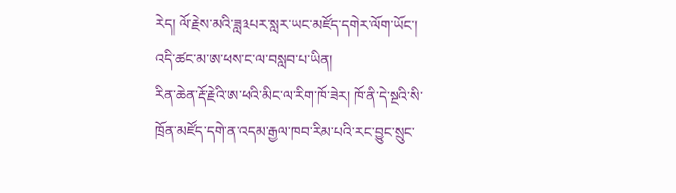རེད། ལོ་རྗེས་མའི་ཟླ༣པར་སླར་ཡང་མཛོད་དགེར་ལོག་ཡོང་། འདི་ཚང་མ་ཨ་ཕས་ང་ལ་བསླབ་པ་ཡིན།
རིན་ཆེན་རྡོ་རྗེའི་ཨ་ཕའི་མིང་ལ་རིག་ཁོ་ཟེར། ཁོ་ནི་དེ་སྔའི་སི་ཁྲོན་མཛོད་དགེ་ན་འདམ་རྒྱལ་ཁབ་རིམ་པའི་རང་བྱུང་སྲུང་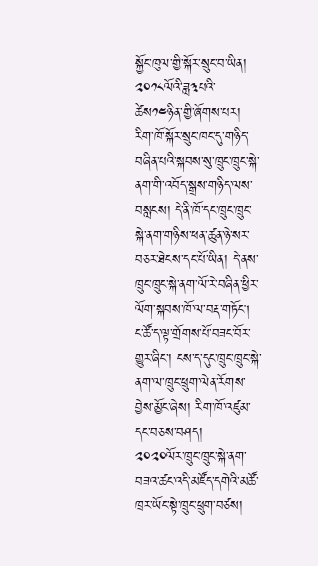སྐྱོང་ཁུལ་གྱི་སྐོར་སྲུང་བ་ཡིན། ༢༠༡༨ལོའི་ཟླ༣པའི་ཚེས༡༤ཉིན་གྱི་ཞོགས་པར། རིག་ཁོ་སྐོར་སྲུང་ཁང་དུ་གཉིད་བཞིན་པའི་སྐབས་སུ་ཁྲུང་ཁྲུང་སྐེ་ནག་གི་འབོད་སྒྲས་གཉིད་ལས་བསླངས། དེ་ནི་ཁོ་དང་ཁྲུང་ཁྲུང་སྐེ་ནག་གཉིས་ཕན་ཚུན་ཉེ་སར་བཅར་ཐེངས་དང་པོ་ཡིན། དེ་ནས་ཁྲུང་ཁྲུང་སྐེ་ནག་ལོ་རེ་བཞིན་ཕྱིར་ལོག་སྐབས་ཁོ་ལ་བརྡ་གཏོང། ང་ཚོ་ད་ལྟ་གྲོགས་པོ་བཟང་བོར་གྱུར་ཞིང་། ངས་ད་དུང་ཁྲུང་ཁྲུང་སྐེ་ནག་ལ་ཁྲུང་ཕྲུག་ལེན་རོགས་བྱེས་མྱོང་ཞེས། རིག་ཁོ་འཛུམ་དང་བཅས་བཤད།
༢༠༢༠ལོར་ཁྲུང་ཁྲུང་སྐེ་ནག་བཟའ་ཚང་འདི་མཛོད་དགེའི་མཚོ་ཁྲར་ཡོང་སྟེ་ཁྲུང་ཕྲུག་བཙས།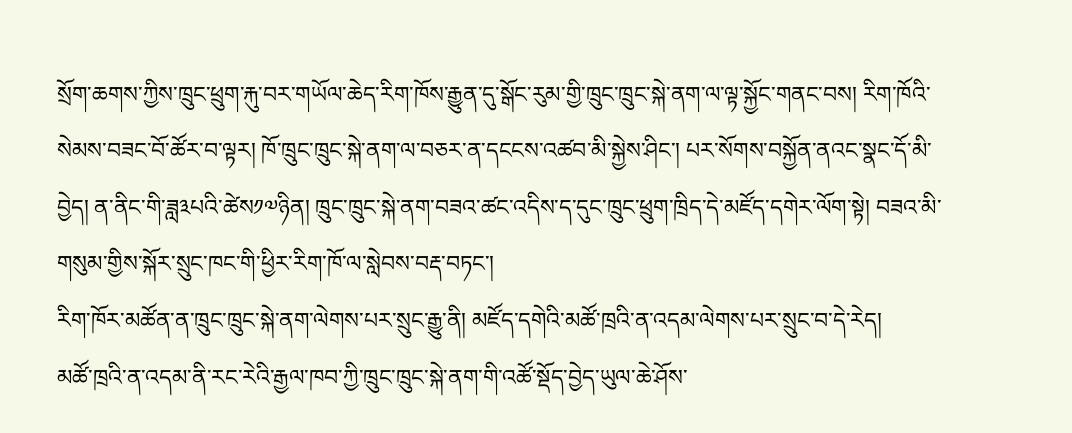སྲོག་ཆགས་ཀྱིས་ཁྲུང་ཕྲུག་རྐུ་བར་གཡོལ་ཆེད་རིག་ཁོས་རྒྱུན་དུ་སྒོང་རུམ་གྱི་ཁྲུང་ཁྲུང་སྐེ་ནག་ལ་ལྟ་སྐྱོང་གནང་བས། རིག་ཁོའི་སེམས་བཟང་བོ་ཚོར་བ་ལྟར། ཁོ་ཁྲུང་ཁྲུང་སྐེ་ནག་ལ་བཅར་ན་དངངས་འཚབ་མི་སྐྱེས་ཤིང་། པར་སོགས་བསྐྱོན་ནའང་སྣང་དོ་མི་བྱེད། ན་ནིང་གི་ཟླ༣པའི་ཚེས༡༧ཉིན། ཁྲུང་ཁྲུང་སྐེ་ནག་བཟའ་ཚང་འདིས་ད་དུང་ཁྲུང་ཕྲུག་ཁྲིད་དེ་མཛོད་དགེར་ལོག་སྟེ། བཟའ་མི་གསུམ་གྱིས་སྐོར་སྲུང་ཁང་གི་ཕྱིར་རིག་ཁོ་ལ་སླེབས་བརྡ་བཏང་།
རིག་ཁོར་མཚོན་ན་ཁྲུང་ཁྲུང་སྐེ་ནག་ལེགས་པར་སྲུང་རྒྱུ་ནི། མཛོད་དགེའི་མཚོ་ཁྲའི་ན་འདམ་ལེགས་པར་སྲུང་བ་དེ་རེད།
མཚོ་ཁྲའི་ན་འདམ་ནི་རང་རེའི་རྒྱལ་ཁབ་ཀྱི་ཁྲུང་ཁྲུང་སྐེ་ནག་གི་འཚོ་སྡོད་བྱེད་ཡུལ་ཆེ་ཤོས་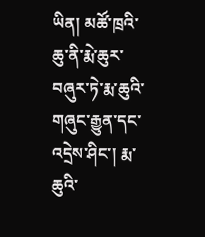ཡིན། མཚོ་ཁྲའི་ཆུ་ནི་རྨེ་ཆུར་བཞུར་ཏེ་རྨ་ཆུའི་གཞུང་རྒྱུན་དང་འདྲེས་ཤིང་། རྨ་ཆུའི་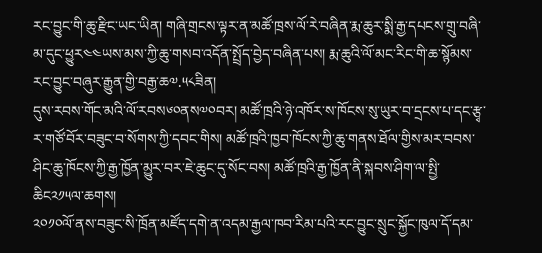རང་བྱུང་གི་ཆུ་རྫིང་ཡང་ཡིན། གཞི་གྲངས་ལྟར་ན་མཚོ་ཁྲས་ལོ་རེ་བཞིན་རྨ་ཆུར་སྨི་རྒྱ་དཔངས་གྲུ་བཞི་མ་དུང་ཕྱུར༤༤ཡས་མས་ཀྱི་ཆུ་གསབ་འདོན་སྤྲོད་བྱེད་བཞིན་པས། རྨ་ཆུའི་ལོ་མང་རིང་གི་ཆ་སྙོམས་རང་བྱུང་བཞུར་རྒྱུན་གྱི་བརྒྱ་ཆ༧.༥༨ཟིན།
དུས་རབས་གོང་མའི་ལོ་རབས༦༠ནས༧༠བར། མཚོ་ཁྲའི་ཉེ་འཁོར་ས་ཁོངས་སུ་ཡུར་བ་དྲངས་པ་དང་རྩྭ་ར་གཙོ་བོར་བཟུང་བ་སོགས་ཀྱི་དབང་གིས། མཚོ་ཁྲའི་ཁྱབ་ཁོངས་ཀྱི་ཆུ་གནས་ཐོལ་གྱིས་མར་བབས་ཤིང་ཆུ་ཁོངས་ཀྱི་རྒྱ་ཁྱོན་མྱུར་བར་ཇེ་ཆུང་དུ་སོང་བས། མཚོ་ཁྲའི་རྒྱ་ཁྱོན་ནི་སྐབས་ཤིག་ལ་སྤྱི་ཆིང༢༡༥ལ་ཆགས།
༢༠༡༠ལོ་ནས་བཟུང་སི་ཁྲོན་མཛོད་དགེ་ན་འདམ་རྒྱལ་ཁབ་རིམ་པའི་རང་བྱུང་སྲུང་སྐྱོང་ཁུལ་དོ་དམ་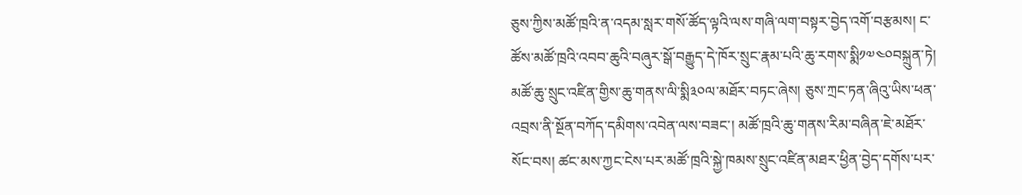ཅུས་ཀྱིས་མཚོ་ཁྲའི་ན་འདམ་སླར་གསོ་ཚོད་ལྟའི་ལས་གཞི་ལག་བསྟར་བྱེད་འགོ་བརྩམས། ང་ཚོས་མཚོ་ཁྲའི་འབབ་ཆུའི་བཞུར་སྒོ་བརྒྱུད་དེ་ཁོར་སྲུང་རྣམ་པའི་ཆུ་རགས་སྨི༡༧༤༠བསྐྲུན་ཏེ། མཚོ་ཆུ་སྲུང་འཛིན་གྱིས་ཆུ་གནས་ལི་སྨི༣༠ལ་མཐོར་བཏང་ཞེས། ཅུས་ཀྲང་ཏན་ཞིའུ་ཡིས་ཕན་འབྲས་ནི་སྔོན་བཀོད་དམིགས་འབེན་ལས་བཟང་། མཚོ་ཁྲའི་ཆུ་གནས་རིམ་བཞིན་ཇེ་མཐོར་སོང་བས། ཚང་མས་ཀྱང་ངེས་པར་མཚོ་ཁྲའི་སྐྱེ་ཁམས་སྲུང་འཛིན་མཐར་ཕྱིན་བྱེད་དགོས་པར་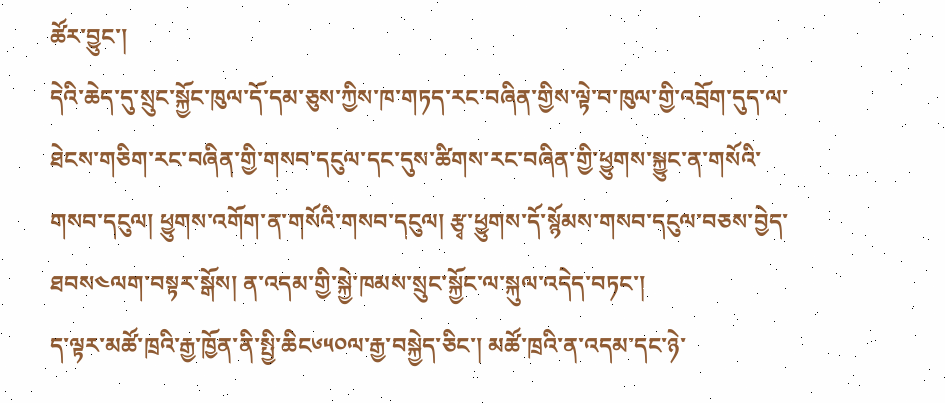ཚོར་བྱུང་།
དེའི་ཆེད་དུ་སྲུང་སྐྱོང་ཁུལ་དོ་དམ་ཅུས་ཀྱིས་ཁ་གཏད་རང་བཞིན་གྱིས་ལྟེ་བ་ཁུལ་གྱི་འབྲོག་དུད་ལ་ཐེངས་གཅིག་རང་བཞིན་གྱི་གསབ་དངུལ་དང་དུས་ཚིགས་རང་བཞིན་གྱི་ཕྱུགས་སྐྱུང་ན་གསོའི་གསབ་དངུལ། ཕྱུགས་འགོག་ན་གསོའི་གསབ་དངུལ། རྩྭ་ཕྱུགས་དོ་སྙོམས་གསབ་དངུལ་བཅས་བྱེད་ཐབས༤ལག་བསྟར་སྒོས། ན་འདམ་གྱི་སྐྱེ་ཁམས་སྲུང་སྐྱོང་ལ་སྐུལ་འདེད་བཏང་།
ད་ལྟར་མཚོ་ཁྲའི་རྒྱ་ཁྱོན་ནི་སྤྱི་ཆིང༦༥༠ལ་རྒྱ་བསྐྱེད་ཅིང་། མཚོ་ཁྲའི་ན་འདམ་དང་ཉེ་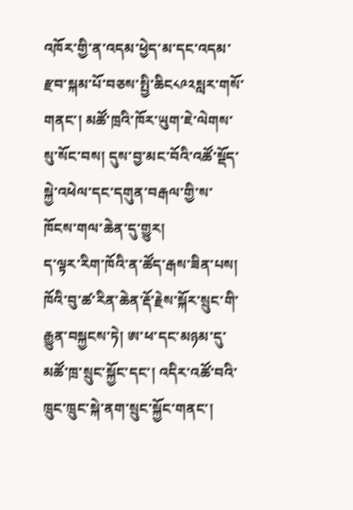འཁོར་གྱི་ན་འདམ་ཕྱེད་མ་དང་འདམ་རྫབ་སྐམ་པོ་བཅས་སྤྱི་ཆིང༨༩༢སླར་གསོ་གནང་། མཚོ་ཁྲའི་ཁོར་ཡུག་ཇེ་ལེགས་སུ་སོང་བས། དུས་བྱ་མང་བོའི་འཚོ་སྡོད་སྐྱེ་འཕེལ་དང་དགུན་བརྒལ་གྱི་ས་ཁོངས་གལ་ཆེན་དུ་གྱུར།
ད་ལྟར་རིག་ཁོའི་ན་ཚོད་རྒས་ཟིན་པས། ཁོའི་བུ་ཚ་རིན་ཆེན་རྡོ་རྗེས་སྐོར་སྲུང་གི་རྒྱུན་བསྐྱངས་ཏེ། ཨ་ཕ་དང་མཉམ་དུ་མཚོ་ཁྲ་སྲུང་སྐྱོང་དང་། འདིར་འཚོ་བའི་ཁྲུང་ཁྲུང་སྐེ་ནག་སྲུང་སྐྱོང་གནང་།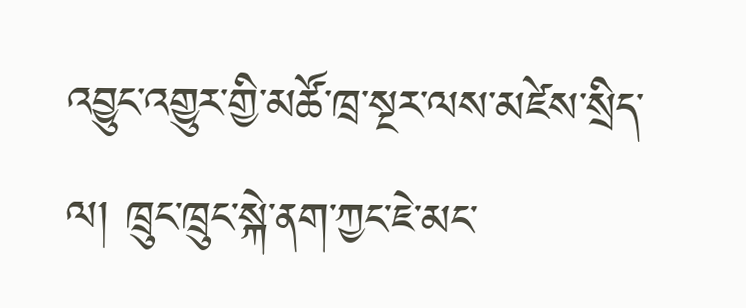འབྱུང་འགྱུར་གྱི་མཚོ་ཁྲ་སྔར་ལས་མཛེས་སྲིད་ལ། ཁྲུང་ཁྲུང་སྐེ་ནག་ཀྱང་ཇེ་མང་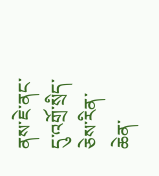ནས་ཇེ་ནང་དུ་འགྲོ་སྲིད་ཅེས་རིན་ཆེན་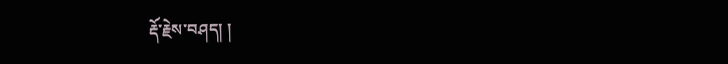རྡོ་རྗེས་བཤད། །